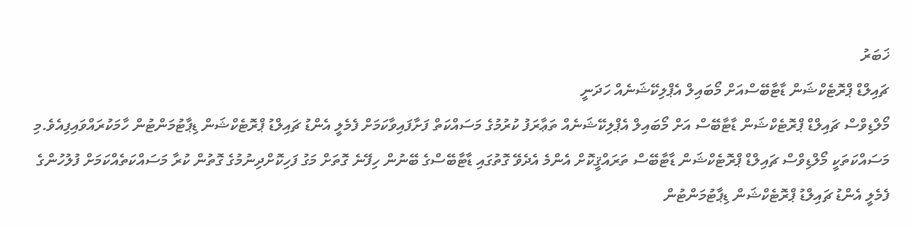ޚަބަރު
ޗައިލްޑް ޕްރޮޓެކްޝަން ޑާޓާބޭސްއަށް މޯބައިލް އެޕްލިކޭޝަނެއް ހަދަނީ
މޯލްޑިވްސް ޗައިލްޑް ޕްރޮޓެކްޝަން ޑާޓާބޭސް އަށް މޯބައިލް އެޕްލިކޭޝަނެއް ތަޢާރަފު ކުރުމުގެ މަސައްކަތް ފަށާފައިވާކަމަށް ފެމެލީ އެންޑު ޗައިލްޑު ޕްރޮޓެކްޝަން ޑިޕާޓުމަންޓުން ހާމަކުރައްވައިފިއެވެ.މި މަސައްކަތަކީ މޯލްޑިވްސް ޗައިލްޑް ޕްރޮޓެކްޝަން ޑާޓާބޭސް ތަރައްޤީކޮށް އެންމެ އެދެވޭ ގޮތުގައި ޑާޓާބޭސްގެ ބޭނުން ހިފޭނެ ގޮތަށް މަގު ފަހިކޮށްދިނުމުގެ ގޮތުން ކުރާ މަސައްކަތެއްކަމަށް ފުލުހުންގެ ފެމެލީ އެންޑު ޗައިލްޑު ޕްރޮޓެކްޝަން ޑިޕާޓުމަންޓުން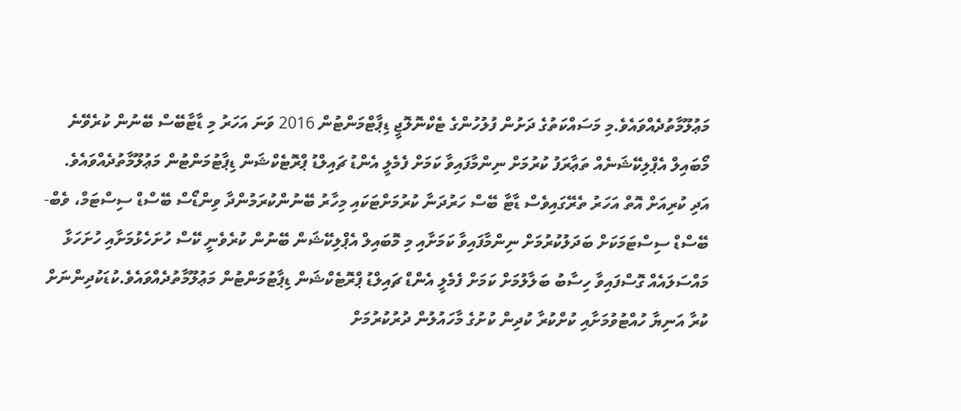މަޢުލޫމާތުދެއްވައެވެ.މި މަސައްކަތުގެ ދަށުން ފުލުހުންގެ ޓެކްނޮލޮޖީ ޑިޕާޓްމަންޓުން 2016 ވަނަ އަހަރު މި ޑާޓާބޭސް ބޭނުން ކުރެވޭނެ މޯބައިލް އެޕްލިކޭޝަނެއް ތަޢާރަފު ކުރުމަށް ނިންމާފައިވާ ކަމަށް ފެމެލީ އެންޑު ޗައިލްޑު ޕްރޮޓެކްޝަން ޑިޕާޓުމަންޓުން މަޢުލޫމާތުދެއްވައެވެ. އަދި ކުރިއަށް އޮތް އަހަރު ތެރޭގައިވެސް ޑާޓާ ބޭސް ހަރުދަނާ ކުރުމަށްޓަކައި މިހާރު ބޭނުންކުރަމުންދާ ވިންޑޯސް ބޭސްޑް ސިސްޓަމް، ވެބް- ބޭސްޑް ސިސްޓަމަކަށް ބަދަލުކުރުމަށް ނިންމާފައިވާ ކަމަށާއި މި މޮބައިލް އެޕްލިކޭޝަން ބޭނުން ކުރެވެނީ ކޭސް ހުށަހެޅުމަށާއި ހުށަހަޅާ މައްސަލައެއް ގޮސްފައިވާ ހިސާބު ބަލާލުމަށް ކަމަށް ފެމެލީ އެންޑް ޗައިލްޑު ޕްރޮޓެކްޝަން ޑިޕާޓުމަންޓުން މަޢުލޫމާތުދެއްވައެވެ.ކުޑަކުދިންނަށް ކުރާ އަނިޔާ ހުއްޓުވުމަށާއި ކުށްކުރާ ކުދިން ކުށުގެ މާހައުލުން ދުރުކުރުމަށް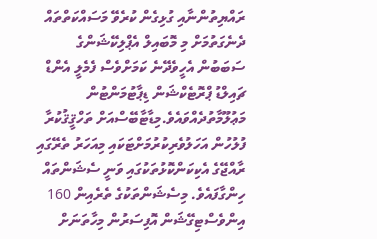ރައްޔިތުންނާއި ގުޅިގެން ކުރެވޭ މަސައްކަތްތައް ދެނެގަތުމަށް މި މޮބައިލް އެޕްލިކޭޝަންގެ ސަބަބުން އެހީވެދޭނެ ކަމަށްވެސް ފެމެލީ އެންޑް ޗައިލްޑު ޕްރޮޓެކްޝަން ޑިޕާޓުމަންޓުން މަޢުލޫމާތުދެއްވައެވެ.މިޑާޓާބޭސްއަށް ތަހްޤީޤުކުރާ ފުލުހުން އަހަލުވެރިކުރުމަށްޓަކައި މިއަހަރު ތެރޭގައި ރާއްޖޭގެ އެކިކަންކޮޅުތަކުގައި ވަނީ ސެޝަންތައް ހިންގާފައެވެ. މިސެޝަންތަކުގެ ތެރެއިން 160 އިންވެސްޓިގޭޝަން އޮފިސަރުން މިހާތަނަށް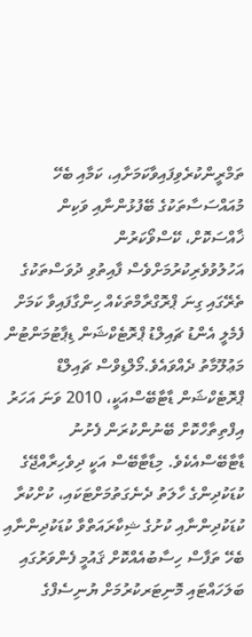ތަމްރީންކުރެވިފައިވާކަމަށާއި، ކަމާއި ބެހޭ މުއައްސަސާތަކުގެ ބޭފުޅުންނާއި ވަކިން ޚާއްސަކޮށް، ކޭސްވޯކަރުން އަހުލުވުވެރިކުރުމަށްވެސް ފާއިތުވި ދުވަސްތަކުގެ ތެރޭގައި ގިނަ ޕްރޮގްރާމްތަކެއް ހިންގާފައިވާ ކަމަށް ފެމެލީ އެންޑު ޗައިލްޑު ޕްރޮޓެކްޝަން ޑިޕާޓުމަންޓުން މަޢުލޫމާތު ދެއްވައެވެ.މޯލްޑިވްސް ޗައިލްޑް ޕްރޮޓެކްޝަން ޑާޓާބޭސްއަކީ، 2010 ވަނަ އަހަރު އިފްތިތާހްކޮށް ބޭނުންކުރަން ފެށުނު ޑާޓާބޭސްއެކެވެ. މިޑާޓާބޭސް އަކީ ދިވެހިރާއްޖޭގެ ކުޑަކުދިންގެ ހާލަތު ދެނެގަތުމަށްޓަކައި، ކުށްކުރާ ކުޑަކުދިންނާއި ކުށުގެ ޝިކާރައަތްވާ ކުޑަކުދިންނާއި ބެހޭ ތަފާސް ހިސާބުއެއްކޮށް ޤައުމީ ފެންވަރުގައި ބަލަހައްޓައި މޮނިޓަރކުރުމަށް ޔުނިސެފްގެ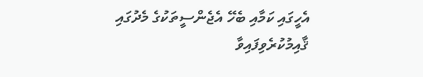އެހީގައި ކަމާއި ބެހޭ އެޖެންސީތަކުގެ މެދުގައި ޤާއިމުކުރެވިފައިވާ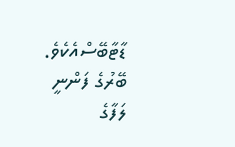ޑާޓާބޭސްއެކެވެ. ބޭރުގެ ފަންނީ ލަފާގެ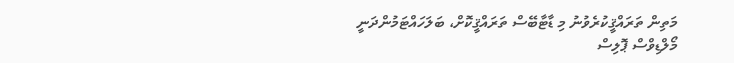މަތިން ތަރައްޤީކުރެވުނު މި ޑާޓާބޭސް ތަރައްޤީކޮށް، ބަލަހައްޓަމުންދަނީ މޯލްޑިވްސް ޕޮލިސް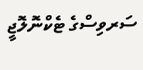ސަރވިސްގެ ޓެކްނޮލޮޖީ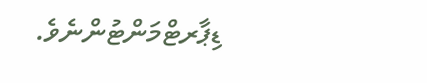ޑިޕާރޓްމަންޓުންނެވެ.